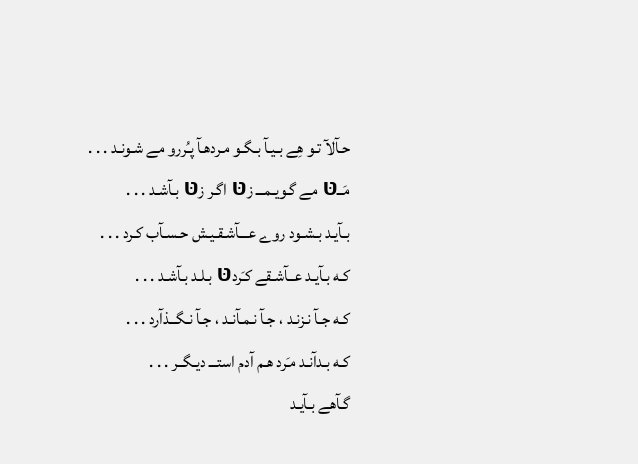حـآلآ تـو هِے بـيـآ بـگـو مـردهـآ پـُررو مے شـونـد . . .
مَــטּ مے گـويـمـــ زטּ اگـر زטּ بـآشـد . . .
بـآيـد بـشـود روے عـــآشـقـيـش حـسـآب کـرد . . .
کـه بـآيـد عــآشـقے کـَردטּ بـلـد بـآشـد . . .
کـه جـآ نـزنـد ، جـآ نـمـآنـد ، جـآ نـگــذآرد . . .
کـه بـدآنـد مـَرد هـم آدم استـــ ديـگــر . . .
گـآهے بـآيـد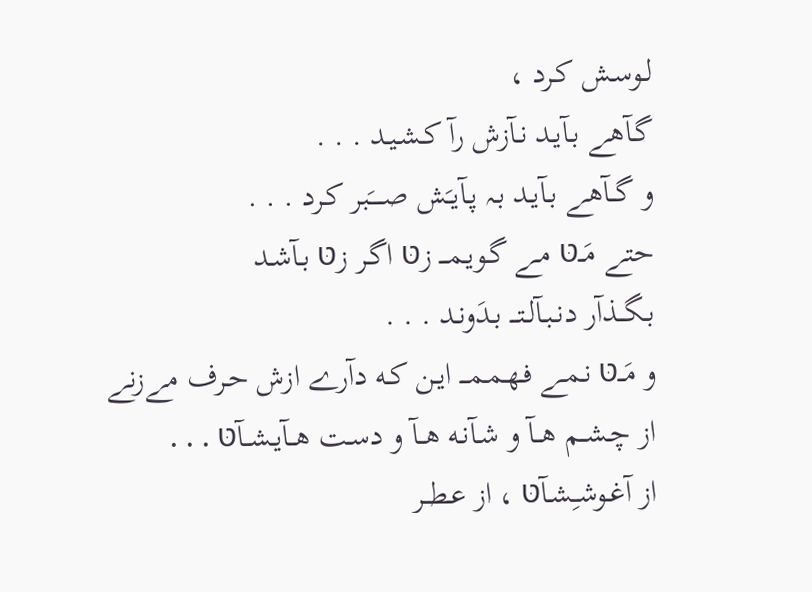لـوسـش کـرد ،
گـآهے بـآيـد نـآزش رآ کـشـيـد . . .
و گــآهے بـآيـد بـہ پـآيـَش صــــَبر کـرد . . .
حتے مَــטּ مـے گـويـمـــ زטּ اگـر زטּ بـآشـد
بـگــذآر دنـبـآلـتـــ بـدَونـد . . .
و مَــטּ نـمـے فـهـمـمـــ ايـن کـه دآرے ازش حـرف مےزنے
از چـشــم هــآ و شـآنـه هــآ و دسـت هــآيـشــآטּ . . .
از آغـوشـِشـآטּ ، از عـطــر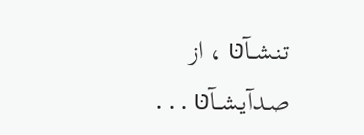تـنـشــآטּ ، از صـدآيـشــآטּ . . .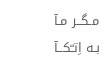مـگــر مـآ بـه اِتـّکــآ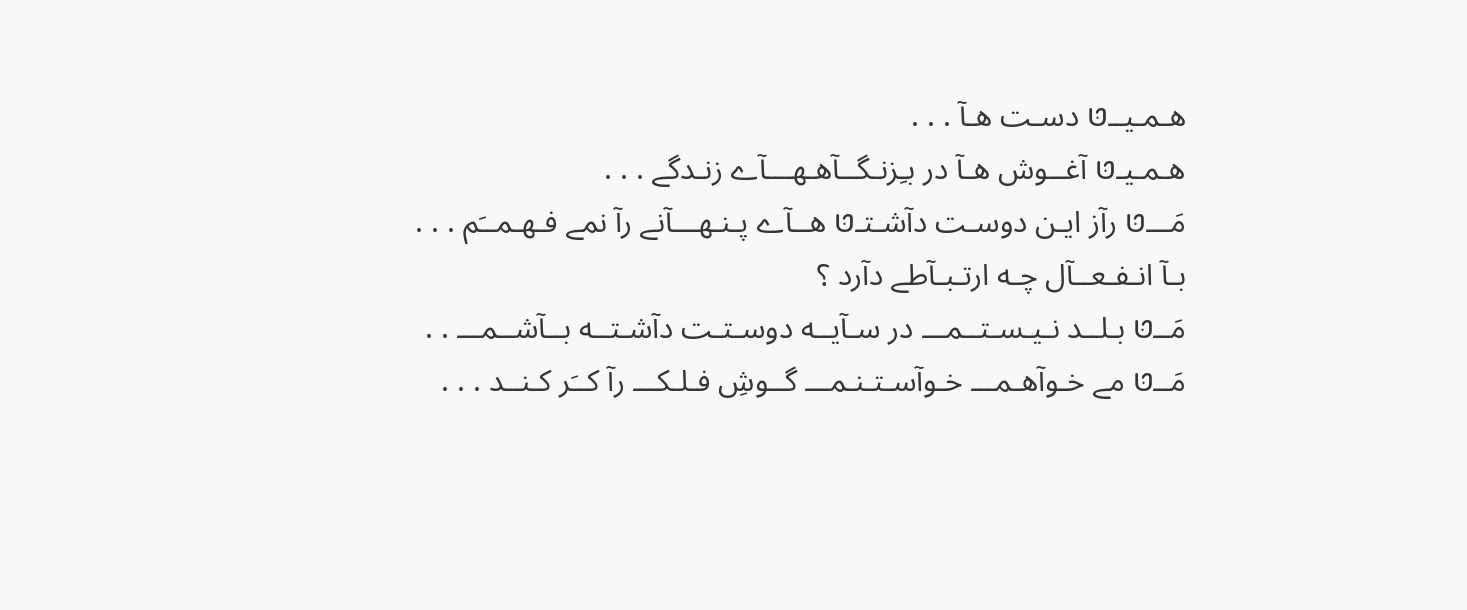هـمـيــטּ دسـت هـآ . . .
هـمـيـטּ آغــوش هـآ در بـِزنـگــآهـهـــآے زنـدگے . . .
مَـــטּ رآز ايـن دوسـت دآشـتـטּ هــآے پـنـهـــآنے رآ نمے فـهـمــَم . . .
بـآ انـفـعــآل چـه ارتـبـآطے دآرد ؟
مَــטּ بـلــد نـيـسـتــمـــ در سـآيــه دوسـتـت دآشـتــه بــآشــمـــ . .
مَــטּ مے خـوآهـمـــ خـوآسـتـنـمـــ گــوشِ فـلـکـــ رآ کــَر کـنــد . . .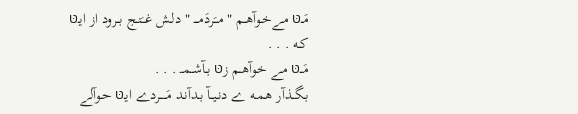مَــטּ مـےخـوآهــم " مــَردَمــــ " دلـش غــَنـج بــرود از ايـטּ کـه . . .
مَــטּ مـے خـوآهــم زטּ بـآشــمــ . . .
بـگــذآر هـمـه ے دنـيــآ بـدآنـد مَـــــردے ايـטּ حـوآلے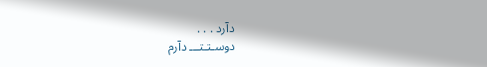دآرد . . .
دوسـتـتـــ دآرم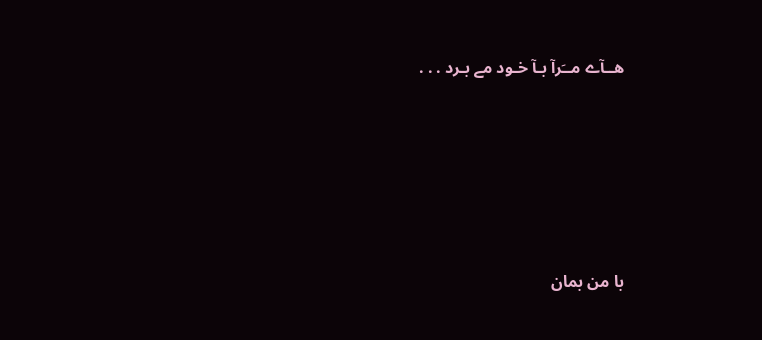هــآے مــَرآ بـآ خـود مے بـرد . . .






با من بمان